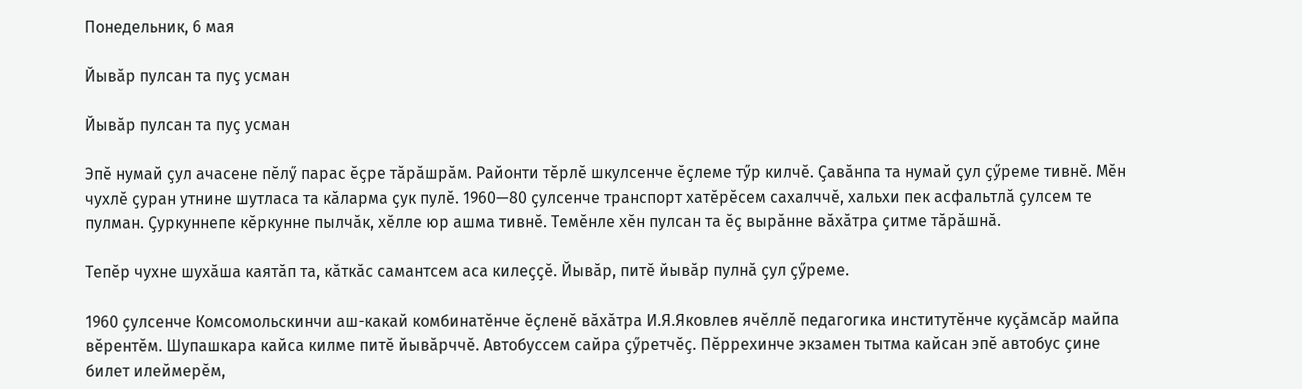Понедельник, 6 мая

Йывӑр пулсан та пуҫ усман

Йывӑр пулсан та пуҫ усман

Эпӗ нумай ҫул ачасене пӗлӳ парас ӗҫре тӑрӑшрӑм. Районти тӗрлӗ шкулсенче ӗҫлеме тӳр килчӗ. Ҫавӑнпа та нумай ҫул ҫӳреме тивнӗ. Мӗн чухлӗ ҫуран утнине шутласа та кӑларма ҫук пулӗ. 1960—80 ҫулсенче транспорт хатӗрӗсем сахалччӗ, хальхи пек асфальтлӑ ҫулсем те пулман. Ҫуркуннепе кӗркунне пылчӑк, хӗлле юр ашма тивнӗ. Темӗнле хӗн пулсан та ӗҫ вырӑнне вӑхӑтра ҫитме тӑрӑшнӑ.

Тепӗр чухне шухӑша каятӑп та, кӑткӑс самантсем аса килеҫҫӗ. Йывӑр, питӗ йывӑр пулнӑ ҫул ҫӳреме.

1960 ҫулсенче Комсомольскинчи аш-какай комбинатӗнче ӗҫленӗ вӑхӑтра И.Я.Яковлев ячӗллӗ педагогика институтӗнче куҫӑмсӑр майпа вӗрентӗм. Шупашкара кайса килме питӗ йывӑрччӗ. Автобуссем сайра ҫӳретчӗҫ. Пӗррехинче экзамен тытма кайсан эпӗ автобус ҫине билет илеймерӗм,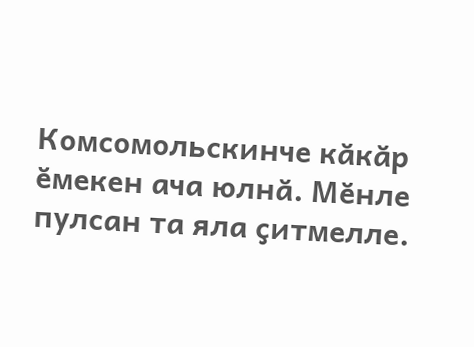Комсомольскинче кӑкӑр ӗмекен ача юлнӑ. Мӗнле пулсан та яла ҫитмелле.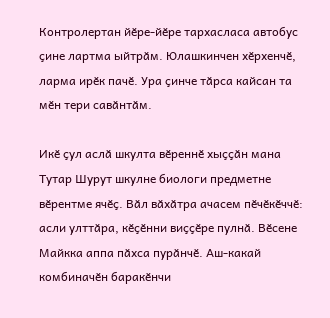Контролертан йӗре-йӗре тархасласа автобус ҫине лартма ыйтрӑм. Юлашкинчен хӗрхенчӗ, ларма ирӗк пачӗ. Ура ҫинче тӑрса кайсан та мӗн тери савӑнтӑм.

Икӗ ҫул аслӑ шкулта вӗреннӗ хыҫҫӑн мана Тутар Шурут шкулне биологи предметне вӗрентме ячӗҫ. Вӑл вӑхӑтра ачасем пӗчӗкӗччӗ: асли улттӑра, кӗҫӗнни виҫҫӗре пулнӑ. Вӗсене Майкка аппа пӑхса пурӑнчӗ. Аш-какай комбиначӗн баракӗнчи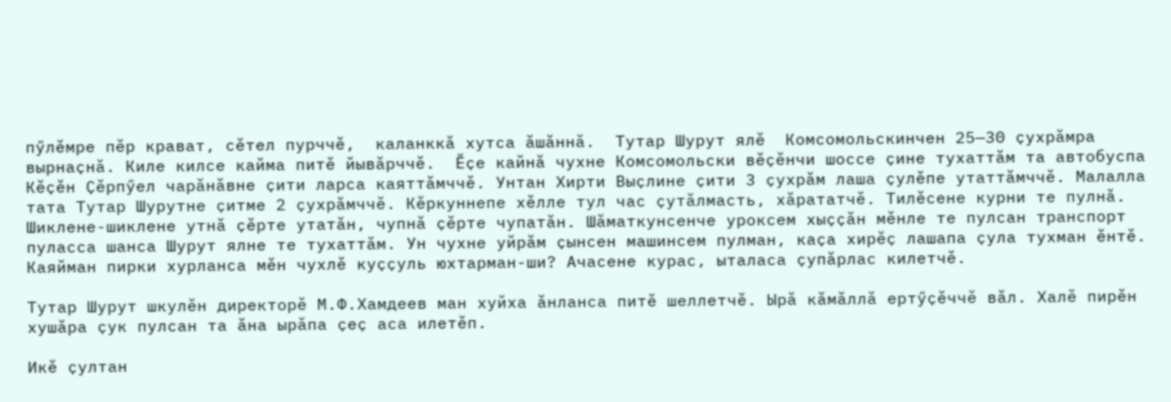пӳлӗмре пӗр крават, сӗтел пурччӗ,  каланккӑ хутса ӑшӑннӑ.  Тутар Шурут ялӗ  Комсомольскинчен 25—30 ҫухрӑмра вырнаҫнӑ. Киле килсе кайма питӗ йывӑрччӗ.  Ӗҫе кайнӑ чухне Комсомольски вӗҫӗнчи шоссе ҫине тухаттӑм та автобуспа Кӗҫӗн Ҫӗрпӳел чарӑнӑвне ҫити ларса каяттӑмччӗ. Унтан Хирти Выҫлине ҫити 3 ҫухрӑм лаша ҫулӗпе утаттӑмччӗ. Малалла  тата Тутар Шурутне ҫитме 2 ҫухрӑмччӗ. Кӗркуннепе хӗлле тул час ҫутӑлмасть, хӑрататчӗ. Тилӗсене курни те пулнӑ. Шиклене-шиклене утнӑ ҫӗрте утатӑн, чупнӑ ҫӗрте чупатӑн. Шӑматкунсенче уроксем хыҫҫӑн мӗнле те пулсан транспорт пуласса шанса Шурут ялне те тухаттӑм. Ун чухне уйрӑм ҫынсен машинсем пулман, каҫа хирӗҫ лашапа ҫула тухман ӗнтӗ. Каяйман пирки хурланса мӗн чухлӗ куҫҫуль юхтарман-ши? Ачасене курас, ыталаса ҫупӑрлас килетчӗ.

Тутар Шурут шкулӗн директорӗ М.Ф.Хамдеев ман хуйха ӑнланса питӗ шеллетчӗ. Ырӑ кӑмӑллӑ ертӳҫӗччӗ вӑл. Халӗ пирӗн хушӑра ҫук пулсан та ӑна ырӑпа ҫеҫ аса илетӗп.

Икӗ ҫултан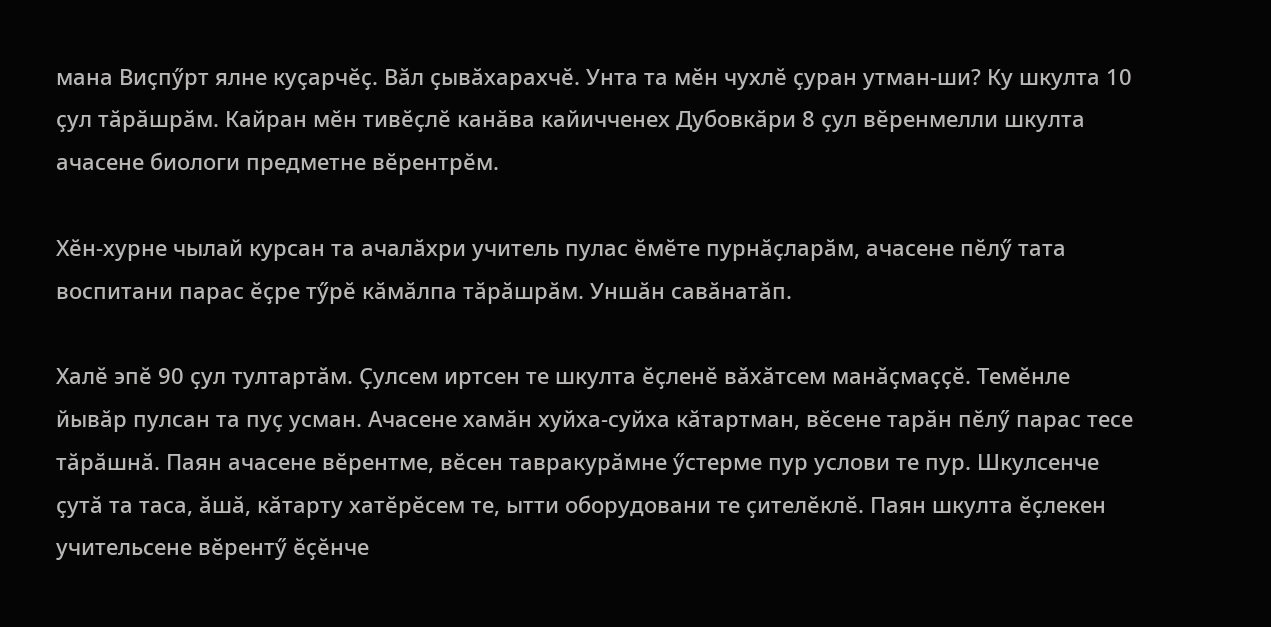мана Виҫпӳрт ялне куҫарчӗҫ. Вӑл ҫывӑхарахчӗ. Унта та мӗн чухлӗ ҫуран утман-ши? Ку шкулта 10 ҫул тӑрӑшрӑм. Кайран мӗн тивӗҫлӗ канӑва кайичченех Дубовкӑри 8 ҫул вӗренмелли шкулта ачасене биологи предметне вӗрентрӗм.

Хӗн-хурне чылай курсан та ачалӑхри учитель пулас ӗмӗте пурнӑҫларӑм, ачасене пӗлӳ тата воспитани парас ӗҫре тӳрӗ кӑмӑлпа тӑрӑшрӑм. Уншӑн савӑнатӑп.

Халӗ эпӗ 90 ҫул тултартӑм. Ҫулсем иртсен те шкулта ӗҫленӗ вӑхӑтсем манӑҫмаҫҫӗ. Темӗнле йывӑр пулсан та пуҫ усман. Ачасене хамӑн хуйха-суйха кӑтартман, вӗсене тарӑн пӗлӳ парас тесе тӑрӑшнӑ. Паян ачасене вӗрентме, вӗсен тавракурӑмне ӳстерме пур услови те пур. Шкулсенче ҫутӑ та таса, ӑшӑ, кӑтарту хатӗрӗсем те, ытти оборудовани те ҫителӗклӗ. Паян шкулта ӗҫлекен учительсене вӗрентӳ ӗҫӗнче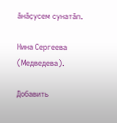ӑнӑҫусем сунатӑп.

Нина Сергеева (Медведева).

Добавить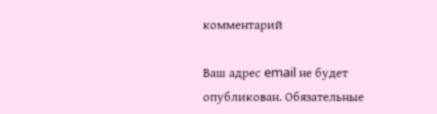комментарий

Ваш адрес email не будет опубликован. Обязательные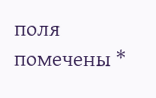поля помечены *